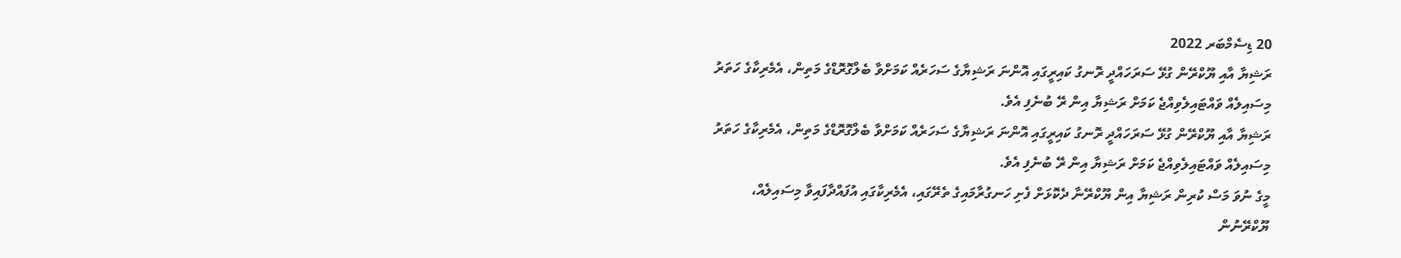20 ޑިސެމްބަރ 2022
ރަޝިޔާ އާއި ޔޫކްރޭން ގުޅޭ ސަރަހައްދީ ރޮނގު ކައިރީގައި އޮންނަ ރަޝިޔާގެ ސަހަރެއް ކަމަށްވާ ބެލްގޮރޮޑްގެ މަތިން، އެމެރިކާގެ ހަތަރު މިސައިލެއް ވައްޓައިލެވިއްޖެ ކަމަށް ރަޝިޔާ އިން ރޭ ބުނެފި އެވެ.
ރަޝިޔާ އާއި ޔޫކްރޭން ގުޅޭ ސަރަހައްދީ ރޮނގު ކައިރީގައި އޮންނަ ރަޝިޔާގެ ސަހަރެއް ކަމަށްވާ ބެލްގޮރޮޑްގެ މަތިން، އެމެރިކާގެ ހަތަރު މިސައިލެއް ވައްޓައިލެވިއްޖެ ކަމަށް ރަޝިޔާ އިން ރޭ ބުނެފި އެވެ.
މީގެ ނުވަ މަސް ކުރިން ރަޝިޔާ އިން ޔޫކްރޭނާ ދެކޮޅަށް ފެށި ހަނގުރާމައިގެ ތެރޭގައި، އެމެރިކާގައި އުފައްދާފައިވާ މިސައިލެއް، ޔޫކްރޭނުން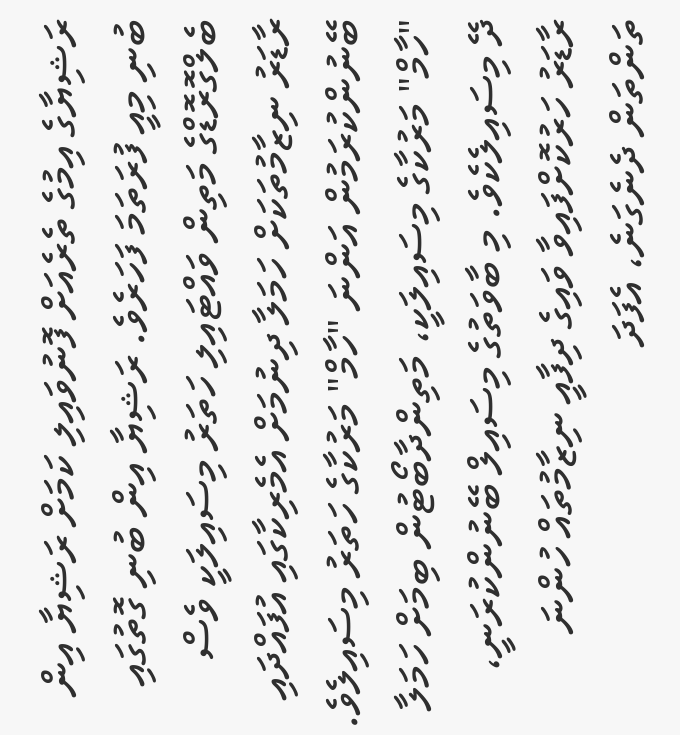ރަޝިޔާގެ އިމުގެ ތެރެއަށް ފޮނުވައިލި ކަމަށް ރަޝިޔާ އިން ބުނި މިއީ ފުރަތަމަ ފަހަރެވެ. ރަޝިޔާ އިން ބުނި ގޮތުގައި ބެލްގޮރޮޑްގެ މަތިން ވައްޓައިލި ހަތަރު މިސައިލަކީ ވެސް ރާޑަރު ނިޒާމުތަކަށް ހަމަލާ ދިނުމަށް އެމެރިކާގައި އުފައްދައި ބޭނުންކުރަމުން އަންނަ "ހާމް" މަރުކާގެ ހަތަރު މިސައިލެވެ.
"ހާމް" މަރުކާގެ މިސައިލަކީ، މަތިންދާބޯޓުން ބިމަށް ހަމަލާ ދޭ މިސައިލެކެވެ. މި ބާވަތުގެ މިސައިލް ބޭނުންކުރަނީ، ރާޑަރު ހަރުކޮށްފައިވާ ވައިގެ ދިފާއީ ނިޒާމުތައް ހުންނަ ތަންތަން ދެނެގަނެ، އެފަދަ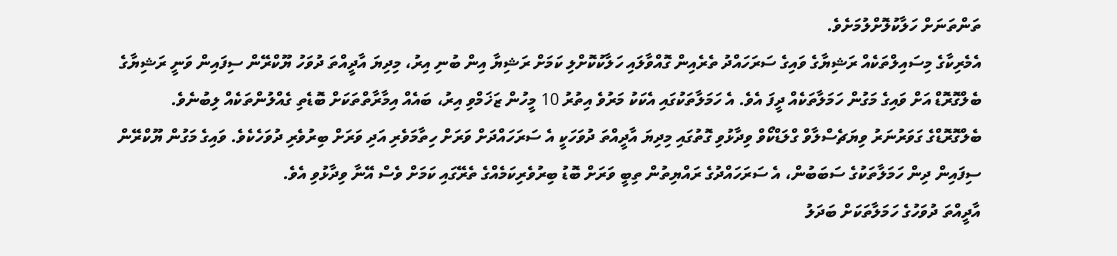ތަންތަނަށް ހަލާކުލޮށްލުމަށެވެ.
އެމެރިކާގެ މިސައިލްތަކެއް ރަޝިޔާގެ ވައިގެ ސަރަހައްދު ތެރެއިން ގޮއްވާލައި ހަލާކުކޮށްލި ކަމަށް ރަޝިޔާ އިން ބުނި އިރު، މިދިޔަ އާދީއްތަ ދުވަހު ޔޫކްރޭން ސިފައިން ވަނީ ރަޝިޔާގެ ބެލްގޮރޮޑް އަށް ވައިގެ މަގުން ހަމަލާތަކެއް ދީފަ އެވެ. އެ ހަމަލާތަކުގައި އެކަކު މަރުވެ އިތުރު 10 މީހުން ޒަޚަމްވި އިރު، ބައެއް އިމާރާތްތަކަށް ބޮޑެތި ގެއްލުންތަކެއް ލިބުނެވެ.
ބެލްގޮރޮޑްގެ ގަވަރުނަރު ވިޔަޗެސްލާވް ގްލަޑްކޯވް ވިދާޅުވި ގޮތުގައި މިދިޔަ އާދީއްތަ ދުވަހަކީ އެ ސަރަހައްދަށް ވަރަށް ހިތާމަވެރި އަދި ވަރަށް ބިރުވެރި ދުވަހެކެވެ. ވައިގެ މަގުން ޔޫކްރޭން ސިފައިން ދިން ހަމަލާތަކުގެ ސަބަބުން، އެ ސަރަހައްދުގެ ރައްޔިތުން ތިބީ ވަރަށް ބޮޑު ބިރުވެރިކަމެއްގެ ތެރޭގައި ކަމަށް ވެސް އޭނާ ވިދާޅުވި އެވެ.
އާދީއްތަ ދުވަހުގެ ހަމަލާތަކަށް ބަދަލު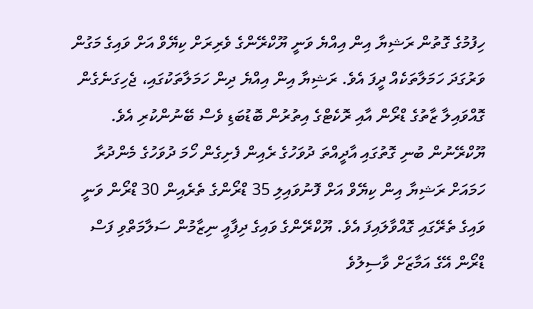ހިފުމުގެ ގޮތުން ރަޝިޔާ އިން އިއްޔެ ވަނީ ޔޫކްރޭންގެ ވެރިރަށް ކިޔޭވް އަށް ވައިގެ މަގުން ވަރުގަދަ ހަމަލާތަކެއް ދީފަ އެވެ. ރަޝިޔާ އިން އިއްޔެ ދިން ހަމަލާތަކުގައި، ޖެހިގަނެގެން ގޮއްވައިލާ ޒާތުގެ ޑްރޯން އާއި ރޮކެޓްގެ އިތުރުން ބޮޑުބަޑި ވެސް ބޭނުންކުރި އެވެ.
ޔޫކްރޭނުން ބުނި ގޮތުގައި އާދީއްތަ ދުވަހުގެ ރެއިން ފެށިގެން ހޯމަ ދުވަހުގެ މެންދުރާ ހަމައަށް ރަޝިޔާ އިން ކިޔޭވް އަށް ފޮނުވައިލި 35 ޑްރޯންގެ ތެރެއިން 30 ޑްރޯން ވަނީ ވައިގެ ތެރޭގައި ގޮއްވާލައިފަ އެވެ. ޔޫކްރޭންގެ ވައިގެ ދިފާއީ ނިޒާމުން ސަލާމަތްވި ފަސް ޑްރޯން އޭގެ އަމާޒަށް ވާސިލުވެ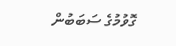ގޮވުމުގެ ސަބަބުން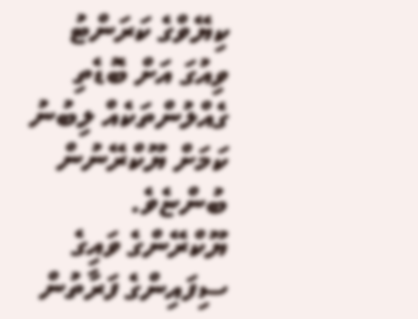ކިޔޭވްގެ ކަރަންޓު ވިއުގަ އަށް ބޮޑެތި ގެއްލުންތަކެއް ލިބުނު ކަމަށް ޔޫކްރޭނުން ބުންޏެވެ.
ޔޫކްރޭންގެ ވައިގެ ސިފައިންގެ ފަރާތުން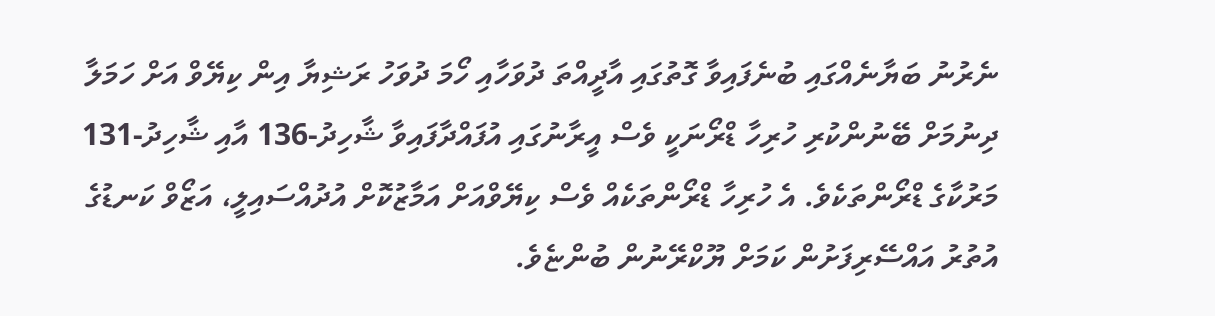ނެރުނު ބަޔާނެއްގައި ބުނެފައިވާ ގޮތުގައި އާދީއްތަ ދުވަހާއި ހޯމަ ދުވަހު ރަޝިޔާ އިން ކިޔޭވް އަށް ހަމަލާ ދިނުމަށް ބޭނުންކުރި ހުރިހާ ޑްރޯނަކީ ވެސް އީރާނުގައި އުފައްދާފައިވާ ޝާހިދު-136 އާއި ޝާހިދު-131 މަރުކާގެ ޑްރޯންތަކެވެ. އެ ހުރިހާ ޑްރޯންތަކެއް ވެސް ކިޔޭވްއަށް އަމާޒުކޮށް އުދުއްސައިލީ، އަޒޯވް ކަނޑުގެ އުތުރު އައްސޭރިފަށުން ކަމަށް ޔޫކްރޭނުން ބުންޏެވެ.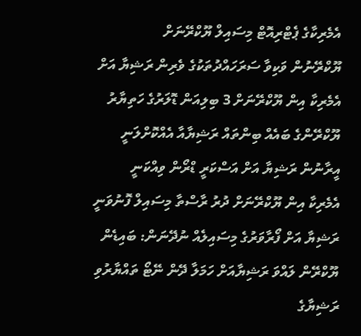އެމެރިކާގެ ޕެޓްރިއޮޓް މިސައިލް ޔޫކްރޭނަށް
ޔޫކްރޭނުން ވަކިވާ ސަރަހައްދުތަކުގެ ވެރިން ރަޝިޔާ އަށް
އެމެރިކާ އިން ޔޫކްރޭނަށް 3 ބިލިއަން ޑޮލަރުގެ ހަތިޔާރު
ޔޫކްރޭންގެ ބައެއް ބިންތައް ރަޝިޔާއާ އެއްކޮށްލަނީ
އީރާނުން ރަޝިޔާ އަށް އަސްކަރީ ޑްރޯން ވިއްކަނީ
އެމެރިކާ އިން ޔޫކްރޭނަށް ދުރު ރާސްތާ މިސައިލް ފޮނުވަނީ
ރަޝިޔާ އަށް ފޯރާވަރުގެ މިސައިލެއް ނުދޭނަން: ބައިޑެން
ޔޫކްރޭން ލައްވަ ރަޝިޔާއަށް ހަމަލާ ދޭން ނޭޓޯ ތައްޔާރުވި
ރަޝިޔާގެ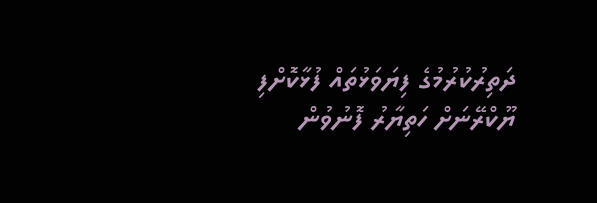ދަތިރުކުރުމުގެ ފިޔަވަޅުތައް ފުޅާކޮށްފި
ޔޫކްރޭނަށް ހަތިޔާރު ފޮނުވުން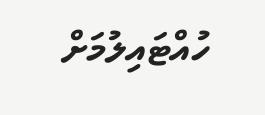ހުއްޓައިލުމަށް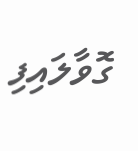ގޮވާލައިފި